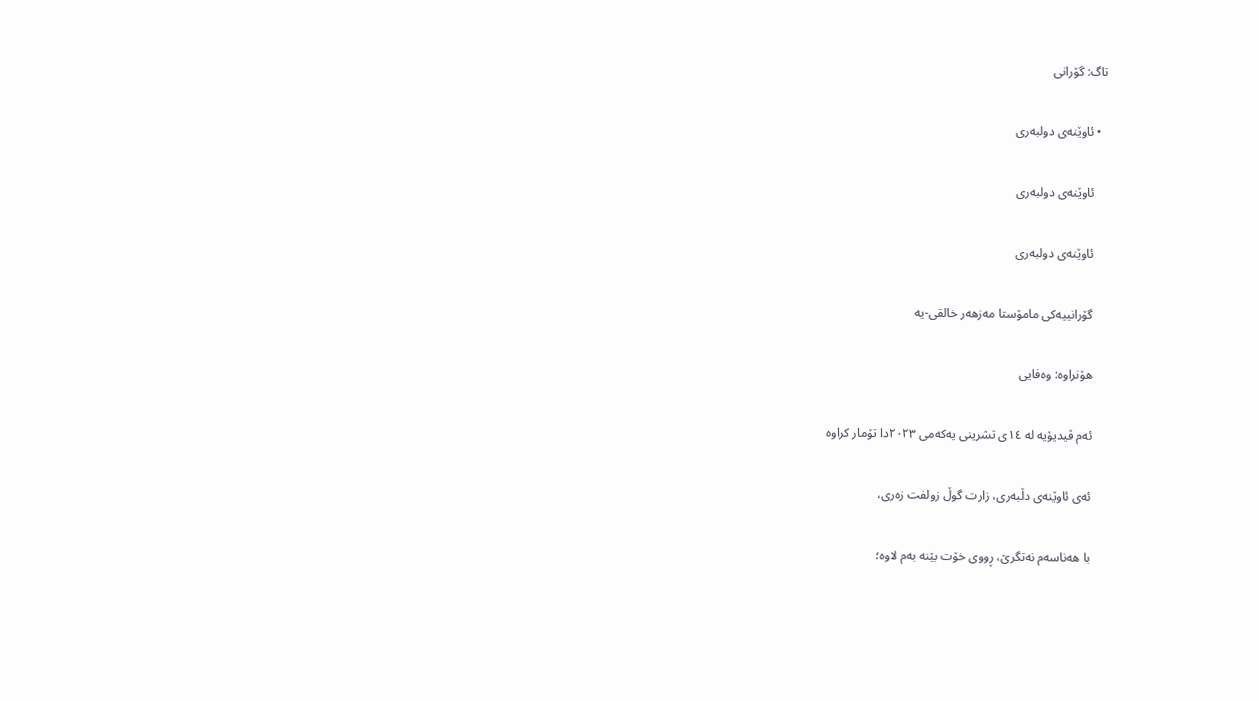تاگ: گۆرانی

  • ئاوێنەی دولبەری

    ئاوێنەی دولبەری

    ئاوێنەی دولبەری

    گۆرانییەکی مامۆستا مەزهەر خالقی-یە

    هۆنراوە: وەفایی

    ئەم ڤیدیۆیە لە ١٤ی تشرینی یەکەمی ٢٠٢٣دا تۆمار کراوە

    ئەی ئاوێنەی دڵبەری، زارت گوڵ زولفت زەری،

    با هەناسەم نەتگرێ، ڕووی خۆت بێنە بەم لاوە؛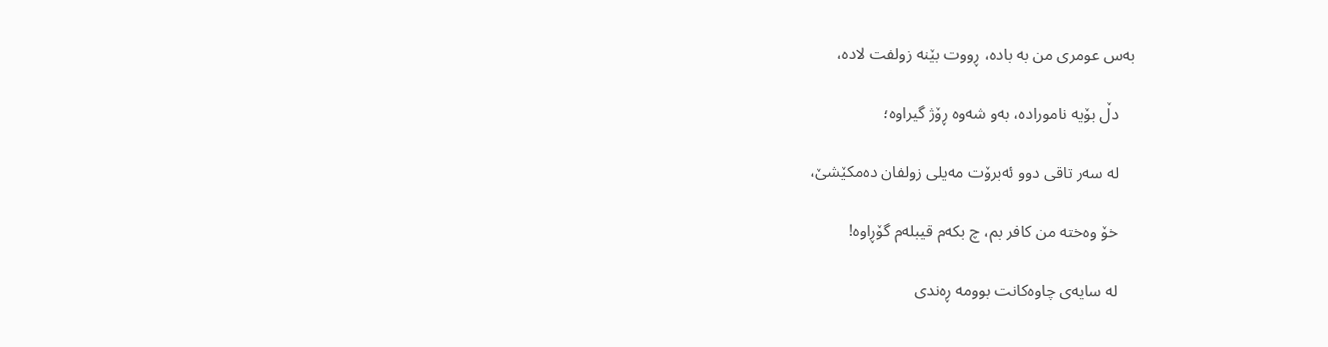بەس عومری من بە بادە، ڕووت بێنە زولفت لادە،

    دڵ بۆیە نامورادە، بەو شەوە ڕۆژ گیراوە؛

    لە سەر تاقی دوو ئەبرۆت مەیلی زولفان دەمکێشێ،

    خۆ وەختە من کافر بم، چ بکەم قیبلەم گۆڕاوە!

    لە سایەی چاوەکانت بوومە ڕەندی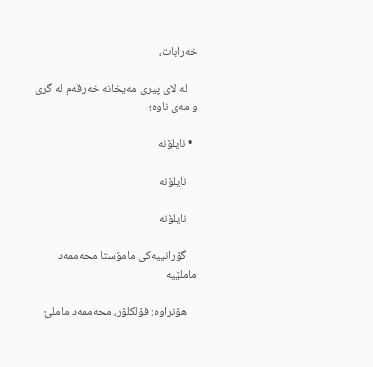خەرابات،

    لە لای پیری مەیخانە خەرقەم لە گری و مەی ناوە؛

  • نایلۆنە

    نایلۆنە

    نایلۆنە

    گۆرانییەکی مامۆستا محەممەد ماملێیە

    هۆنراوە: فۆلکلۆر، محەممەد ماملێ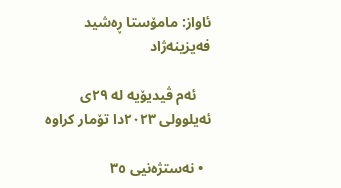ئاواز: مامۆستا ڕەشید فەیزینەژاد

    ئەم ڤیدیۆیە لە ٢٩ی ئەیلوولی ٢٠٢٣دا تۆمار کراوە

  • نەستژەنیی ٣٥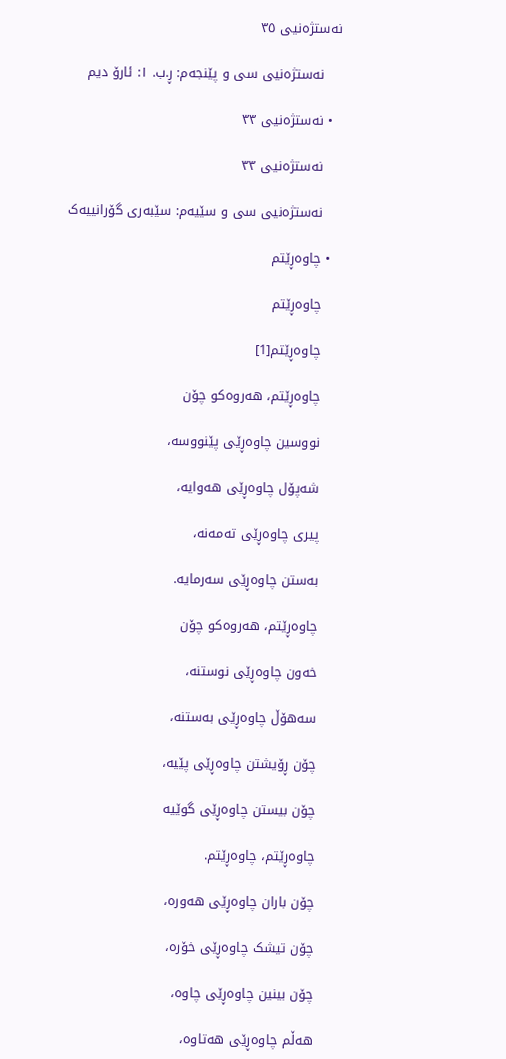نەستژەنیی ٣٥

    نەستژەنیی سی و پێنجەم: ڕ.ب. ١: ئارۆ دیم

  • نەستژەنیی ٣٣

    نەستژەنیی ٣٣

    نەستژەنیی سی و سێیەم: سێبەری گۆرانییەک

  • چاوەڕێتم

    چاوەڕێتم

    چاوەڕێتم[1]

    چاوەڕێتم، هەروەکو چۆن

    نووسین چاوەڕێی پێنووسە،

    شەپۆل چاوەڕێی هەوایە،

    پیری چاوەڕێی تەمەنە،

    بەستن چاوەڕێی سەرمایە.

    چاوەڕێتم، هەروەکو چۆن

    خەون چاوەڕێی نوستنە،

    سەهۆڵ چاوەڕێی بەستنە،

    چۆن ڕۆیشتن چاوەڕێی پێیە،

    چۆن بیستن چاوەڕێی گوێیە

    چاوەڕێتم، چاوەڕێتم.

    چۆن باران چاوەڕێی هەورە،

    چۆن تیشک چاوەڕێی خۆرە،

    چۆن بینین چاوەڕێی چاوە،

    هەڵم چاوەڕێی هەتاوە،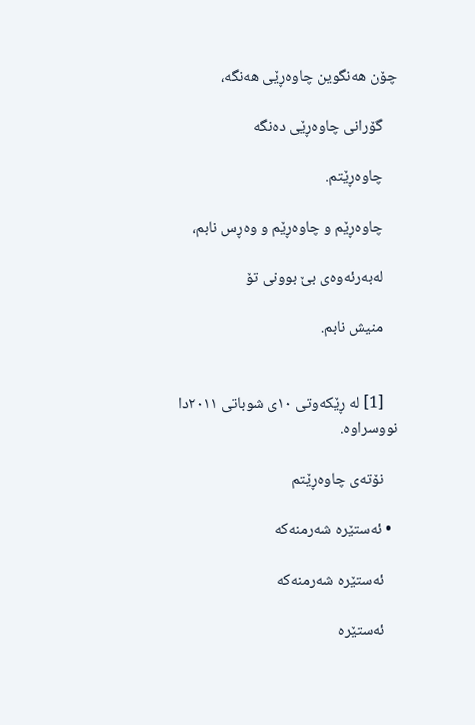چۆن هەنگوین چاوەڕێی هەنگە،

    گۆرانی چاوەڕێی دەنگە

    چاوەڕێتم.

    چاوەڕێم و چاوەڕێم و وەڕس نابم،

    لەبەرئەوەی بێ بوونی تۆ

    منیش نابم.


    [1] لە ڕێکەوتی ١٠ی شوباتی ٢٠١١دا نووسراوە.

    نۆتەی چاوەڕێتم

  • ئەستێرە شەرمنەکە

    ئەستێرە شەرمنەکە

    ئەستێرە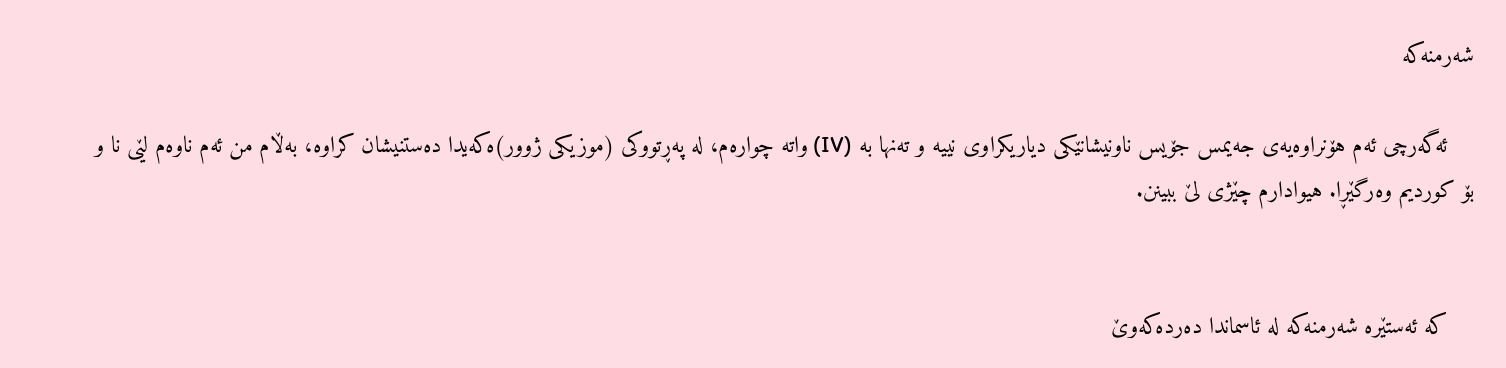شەرمنەکە

    ئەگەرچی ئەم هۆنراوەیەی جەیمس جۆیس ناونیشانێکی دیاریکراوی نییە و تەنها بە (IV) واتە چوارەم، لە پەڕتووکی (موزیکی ژوور)ەکەیدا دەستنیشان کراوە، بەڵام من ئەم ناوەم لێی نا و بۆ کوردیم وەرگێڕا. هیوادارم چێژی لێ ببینن.


    کە ئەستێرە شەرمنەکە لە ئاسماندا دەردەکەوێ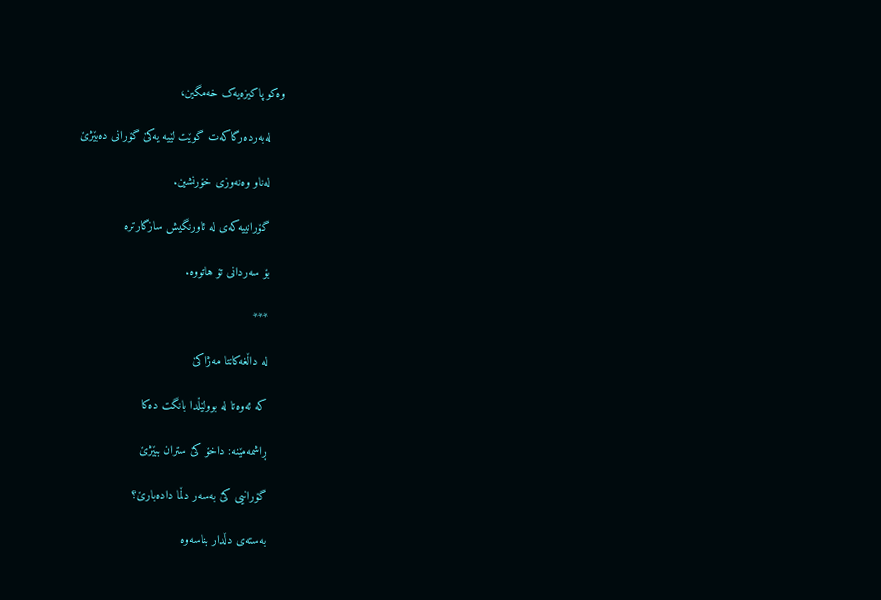وەکو پاکیزەیەک خەمگین،

    لەبەردەرگاکەت گوێت لێیە یەکێ گۆرانی دەبێژێ

    لەناو وەنەوزی خۆرنشین.

    گۆرانییەکەی لە ئاورنگیش سازگارترە

    بۆ سەردانی تۆ هاتووە.

    ***

    لە داڵغەکانتا مەژاکێ

    کە ئەوەتا لە بوولێڵدا بانگت دەکا

    ڕاشمەمێنە: داخۆ کێ ستران ببێژێ

    گۆرانیی کێ بەسەر دڵما دادەبارێ؟

    بەستەی دڵدار بناسەوە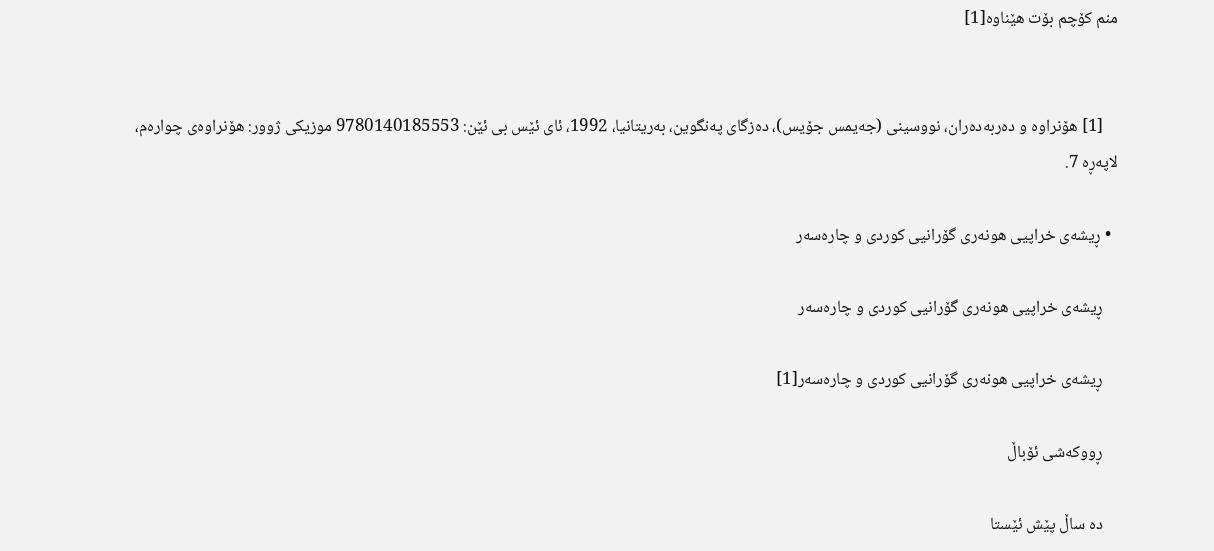منم کۆچم بۆت هێناوە[1]


    [1] هۆنراوە و دەربەدەران، نووسینی (جەیمس جۆیس)، دەزگای پەنگوین، بەریتانیا، 1992، ئای ئێس بی ئێن: 9780140185553 موزیکی ژوور: هۆنراوەی چوارەم، لاپەڕە 7.

  • ڕیشەی خراپیی هونەری گۆرانیی کوردی و چارەسەر

    ڕیشەی خراپیی هونەری گۆرانیی کوردی و چارەسەر

    ڕیشەی خراپیی هونەری گۆرانیی کوردی و چارەسەر[1]

    ڕووکەشی ئۆباڵ

    دە ساڵ پێش ئێستا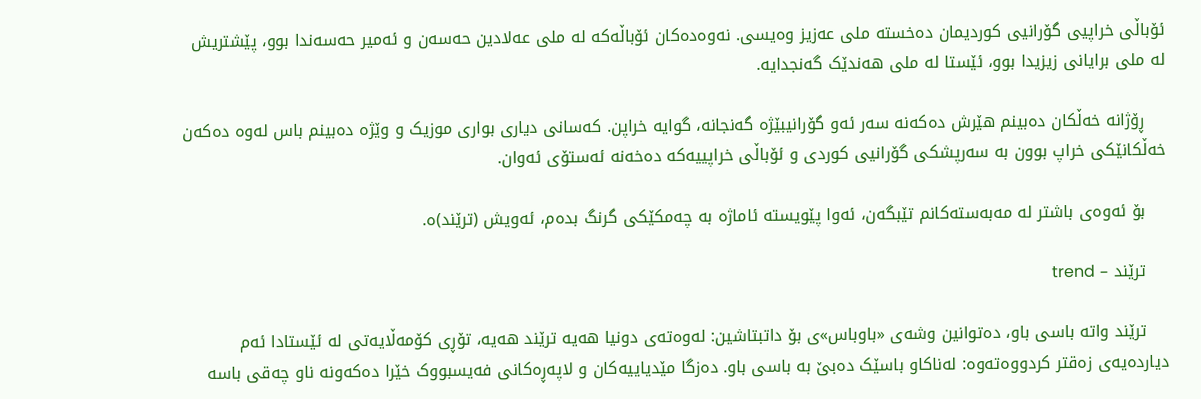ئۆباڵی خراپیی گۆرانیی کوردیمان دەخستە ملی عەزیز وەیسی. نەوەدەکان ئۆباڵەکە لە ملی عەلادین حەسەن و ئەمیر حەسەندا بوو، پێشتریش لە ملی برایانی زیزیدا بوو، ئێستا لە ملی هەندێک گەنجدایە.

    ڕۆژانە خەڵکان دەبینم هێرش دەکەنە سەر ئەو گۆرانیبێژە گەنجانە، گوایە خراپن. کەسانی دیاری بواری موزیک و وێژە دەبینم باس لەوە دەکەن خەڵکانێکی خراپ بوون بە سەرپشکی گۆرانیی کوردی و ئۆباڵی خراپییەکە دەخەنە ئەستۆی ئەوان.

    بۆ ئەوەی باشتر لە مەبەستەکانم تێبگەن، ئەوا پێویستە ئاماژە بە چەمکێکی گرنگ بدەم، ئەویش (ترێند)ە.

    ترێند – trend

    ترێند واتە باسی باو، دەتوانین وشەی «باوباس»ی بۆ داتبتاشین: لەوەتەی دونیا هەیە ترێند هەیە، تۆڕی کۆمەڵایەتی لە ئێستادا ئەم دیاردەیەی زەقتر کردووەتەوە: لەناکاو باسێک دەبێ بە باسی باو. دەزگا مێدیاییەکان و لاپەڕەکانی فەیسبووک خێرا دەکەونە ناو چەقی باسە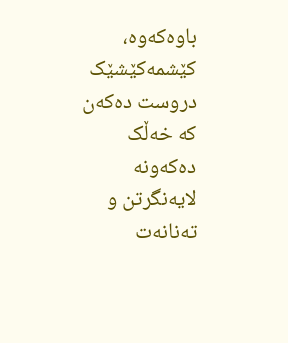باوەکەوە، کێشمەکێشێک دروست دەکەن کە خەڵک دەکەونە لایەنگرتن و تەنانەت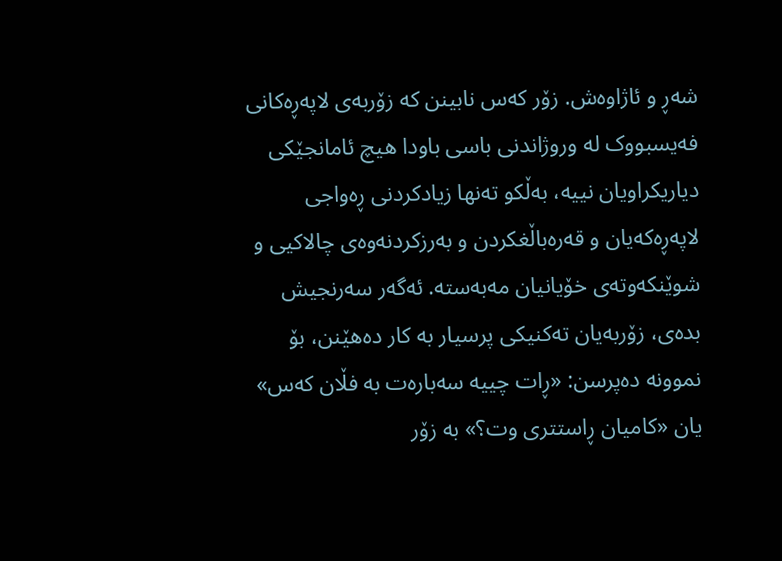شەڕ و ئاژاوەش. زۆر کەس نابینن کە زۆربەی لاپەڕەکانی فەیسبووک لە وروژاندنی باسی باودا هیچ ئامانجێکی دیاریکراویان نییە، بەڵکو تەنها زیادکردنی ڕەواجی لاپەڕەکەیان و قەرەباڵغکردن و بەرزکردنەوەی چالاکیی و شوێنکەوتەی خۆیانیان مەبەستە. ئەگەر سەرنجیش بدەی، زۆربەیان تەکنیکی پرسیار بە کار دەهێنن، بۆ نموونە دەپرسن: «ڕات چییە سەبارەت بە فڵان کەس» یان «کامیان ڕاستتری وت؟» بە زۆر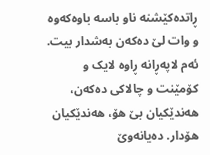ڕاتدەکێشنە ناو باسە باوەکەوە و وات لێ دەکەن بەشدار بیت. ئەم لاپەڕانە ڕاوە لایک و کۆمێنت و چالاکی دەکەن، هەندێکیان بێ هۆ، هەندێکیان هۆدار. دەیانەوێ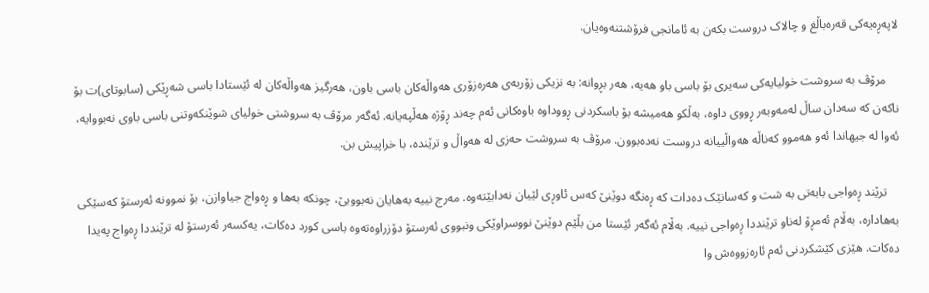لاپەڕەیەکی قەرەباڵغ و چالاک دروست بکەن بە ئامانجی فرۆشتنەوەیان.

    مرۆڤ بە سروشت خولیایەکی سەیری بۆ باسی باو هەیە، هەر بڕوانە: بە نزیکی زۆربەی هەرەزۆری هەواڵەکان باسی باون، هەرگیز هەواڵەکان لە ئێستادا باسی شەڕێکی (سابوتای)ت بۆ ناکەن کە سەدان ساڵ لەمەوبەر ڕووی داوە، بەڵکو هەمیشە بۆ باسکردنی ڕووداوە باوەکانی ئەم چەند ڕۆژە هەڵپەیانە. ئەگەر مرۆڤ بە سروشتی خولیای شوێنکەوتنی باسی باوی نەبووایە، ئەوا لە جیهاندا ئەو هەموو کەناڵە هەواڵییانە دروست نەدەبوون. مرۆڤ بە سروشت حەزی لە هەواڵ و ترێندە، با خراپیش بن.

    ترێند ڕەواجی بابەتی بە شت و کەسانێک دەدات کە ڕەنگە دوێنێ کەس ئاوڕی لێیان نەدابێتەوە. مەرج نییە بەهایان نەبووبێ، چونکە بەها و ڕەواج جیاوازن، بۆ نموونە ئەرستۆ کەسێکی بەهادارە، بەڵام ئەمڕۆ لەناو ترێنددا ڕەواجی نییە. بەڵام ئەگەر ئێستا من بڵێم دوێنێ نووسراوێکی ونبووی ئەرستۆ دۆزراوەتەوە باسی کورد دەکات، یەکسەر ئەرستۆ لە ترێنددا ڕەواج پەیدا دەکات. هێزی کێشکردنی ئەم ئارەزووەش وا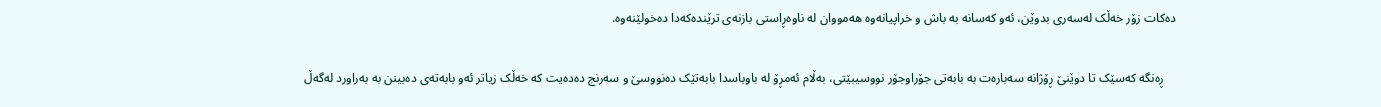دەکات زۆر خەڵک لەسەری بدوێن، ئەو کەسانە بە باش و خراپیانەوە هەمووان لە ناوەڕاستی بازنەی ترێندەکەدا دەخولێنەوە.

    ڕەنگە کەسێک تا دوێنێ ڕۆژانە سەبارەت بە بابەتی جۆراوجۆر نووسیبێتی، بەڵام ئەمڕۆ لە باوباسدا بابەتێک دەنووسێ و سەرنج دەدەیت کە خەڵک زیاتر ئەو بابەتەی دەبینن بە بەراورد لەگەڵ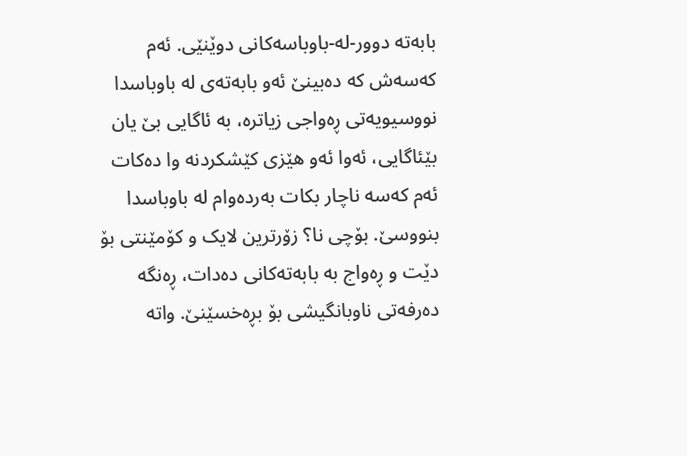بابەتە دوور-لە-باوباسەکانی دوێنێی. ئەم کەسەش کە دەبینێ ئەو بابەتەی لە باوباسدا نووسیویەتی ڕەواجی زیاترە، بە ئاگایی بێ یان بێئاگایی، ئەوا ئەو هێزی کێشکردنە وا دەکات ئەم کەسە ناچار بکات بەردەوام لە باوباسدا بنووسێ. بۆچی نا؟ زۆرترین لایک و کۆمێنتی بۆ دێت و ڕەواج بە بابەتەکانی دەدات، ڕەنگە دەرفەتی ناوبانگیشی بۆ بڕەخسێنێ. واتە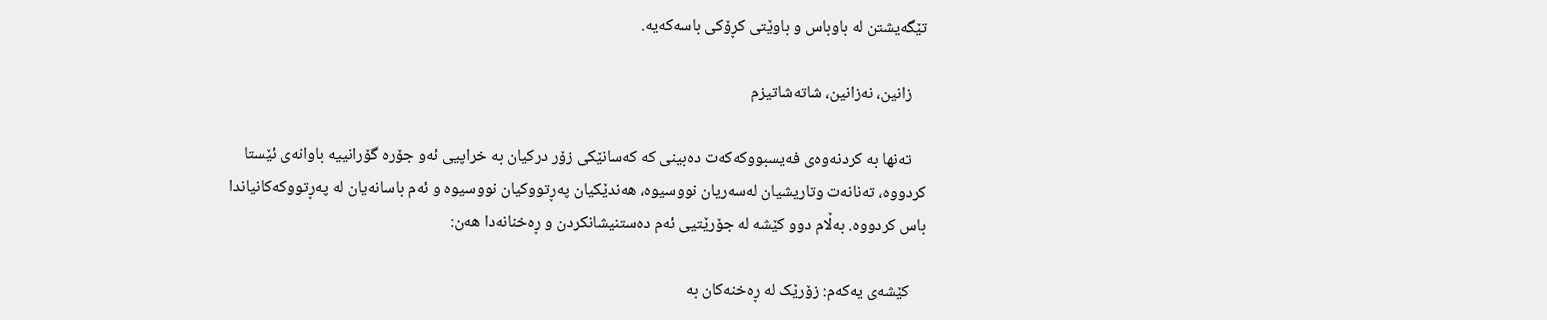تێگەیشتن لە باوباس و باوێتی کڕۆکی باسەکەیە.

    زانین، نەزانین، شاتەشاتیزم

    تەنها بە کردنەوەی فەیسبووکەکەت دەبینی کە کەسانێکی زۆر درکیان بە خراپیی ئەو جۆرە گۆرانییە باوانەی ئێستا کردووە، تەنانەت وتاریشیان لەسەریان نووسیوە، هەندێکیان پەڕتووکیان نووسیوە و ئەم باسانەیان لە پەڕتووکەکانیاندا باس کردووە. بەڵام دوو کێشە لە جۆرێتیی ئەم دەستنیشانکردن و ڕەخنانەدا هەن:

    کێشەی یەکەم: زۆرێک لە ڕەخنەکان بە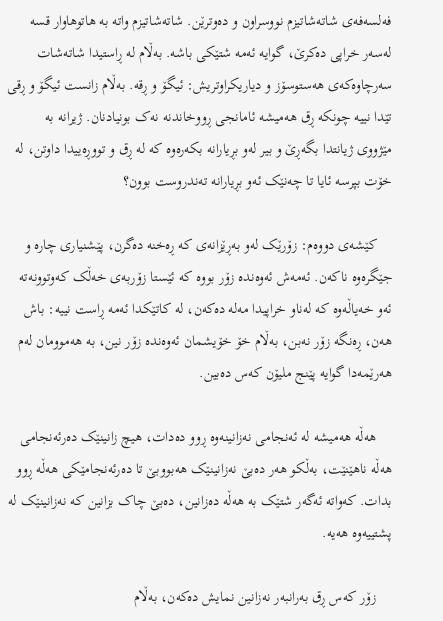فەلسەفەی شاتەشاتیزم نووسراون و دەوترێن. شاتەشاتیزم واتە بە هاتوهاوار قسە لەسەر خراپی دەکرێ، گوایە ئەمە شتێکی باشە. بەڵام لە ڕاستیدا شاتەشات سەرچاوەکەی هەستوسۆز و دیاریکراوتریش: ئیگۆ و ڕقە. بەڵام زانست ئیگۆ و ڕقی تێدا نییە چونکە ڕق هەمیشە ئامانجی ڕووخاندنە نەک بونیادنان. ژیرانە بە مێژووی ژیانتدا بگەڕێ و بیر لەو بڕیارانە بکەرەوە کە لە ڕق و تووڕەییدا داوتن، لە خۆت بپرسە ئایا تا چەنێک ئەو بڕیارانە تەندروست بوون؟

    کێشەی دووەم: زۆرێک لەو بەڕێزانەی کە ڕەخنە دەگرن، پێشنیاری چارە و جێگرەوە ناکەن. ئەمەش ئەوەندە زۆر بووە کە ئێستا زۆربەی خەڵک کەوتوونەتە ئەو خەیاڵەوە کە لەناو خراپیدا مەلە دەکەن، لە کاتێکدا ئەمە ڕاست نییە: باش هەن، ڕەنگە زۆر نەبن، بەڵام خۆ خۆیشمان ئەوەندە زۆر نین، بە هەموومان لەم هەرێمەدا گوایە پێنج ملیۆن کەس دەبین.

    هەڵە هەمیشە لە ئەنجامی نەزانینەوە ڕوو دەدات، هیچ زانینێک دەرئەنجامی هەڵە ناهێنێت، بەڵکو هەر دەبێ نەزانینێک هەبووبێ تا دەرئەنجامێکی هەڵە ڕوو بدات. کەواتە ئەگەر شتێک بە هەڵە دەزانین، دەبێ چاک بزانین کە نەزانینێک لە پشتییەوە هەیە.

    زۆر کەس ڕق بەرانبەر نەزانین نمایش دەکەن، بەڵام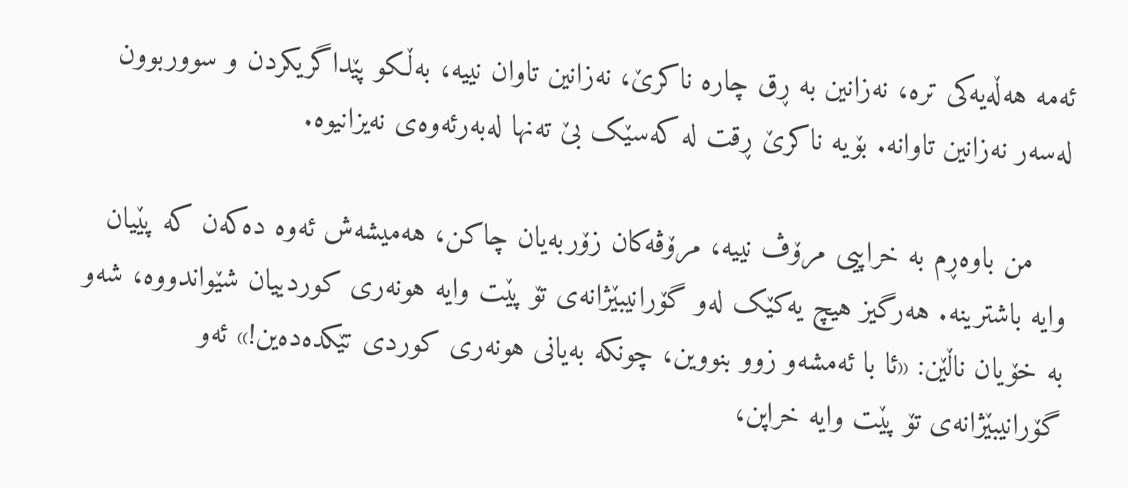ئەمە هەڵەیەکی ترە، نەزانین بە ڕق چارە ناکرێ، نەزانین تاوان نییە، بەڵکو پێداگریکردن و سووربوون لەسەر نەزانین تاوانە. بۆیە ناکرێ ڕقت لە کەسێک بێ تەنها لەبەرئەوەی نەیزانیوە.

    من باوەڕم بە خراپیی مرۆڤ نییە، مرۆڤەکان زۆربەیان چاکن، هەمیشەش ئەوە دەکەن کە پێیان وایە باشترینە. هەرگیز هیچ یەکێک لەو گۆرانیبێژانەی تۆ پێت وایە هونەری کوردییان شێواندووە، شەو بە خۆیان ناڵێن: «ئا با ئەمشەو زوو بنووین، چونکە بەیانی هونەری کوردی تێکدەدەین!» ئەو گۆرانیبێژانەی تۆ پێت وایە خراپن،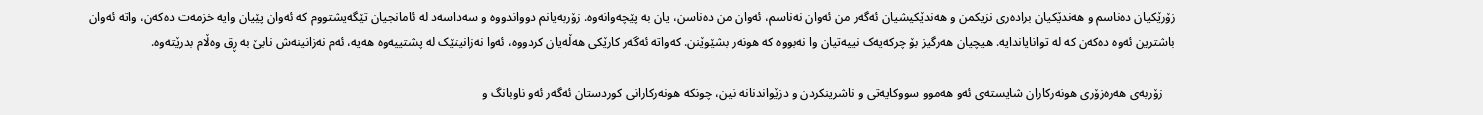زۆرێکیان دەناسم و هەندێکیان برادەری نزیکمن و هەندێکیشیان ئەگەر من ئەوان نەناسم، ئەوان من دەناسن، یان بە پێچەوانەوە. زۆربەیانم دوواندووە و سەداسەد لە ئامانجیان تێگەیشتووم کە ئەوان پێیان وایە خزمەت دەکەن، واتە ئەوان باشترین ئەوە دەکەن کە لە توانایاندایە. هیچیان هەرگیز بۆ چرکەیەک نییەتیان وا نەبووە کە هونەر بشێوێنن. کەواتە ئەگەر کارێکی هەڵەیان کردووە، ئەوا نەزانینێک لە پشتییەوە هەیە، ئەم نەزانینەش نابێ بە ڕق وەڵام بدرێتەوە.

    زۆربەی هەرەزۆری هونەرکاران شایستەی ئەو هەموو سووکایەتی و ناشرینکردن و دزێواندنانە نین، چونکە هونەرکارانی کوردستان ئەگەر ئەو ناوبانگ و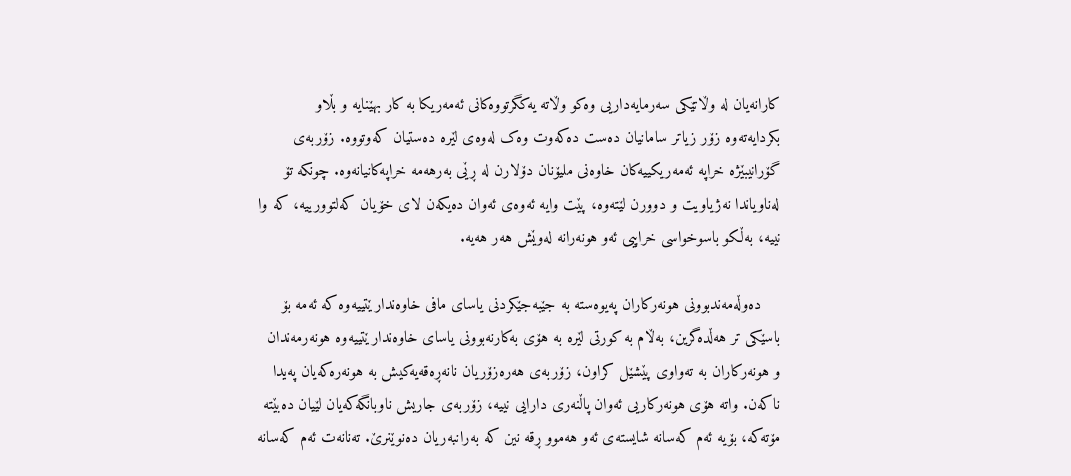کارانەیان لە وڵاتێکی سەرمایەداریی وەکو وڵاتە یەکگرتووەکانی ئەمەریکا بە کار بهێنایە و بڵاو بکردایەتەوە زۆر زیاتر سامانیان دەست دەکەوت وەک لەوەی لێرە دەستیان کەوتووە. زۆربەی گۆرانیبێژە خراپە ئەمەریکییەکان خاوەنی ملیۆنان دۆلارن لە ڕێی بەرهەمە خراپەکانیانەوە. چونکە تۆ لەناویاندا نەژیاویت و دوورن لێتەوە، پێت وایە ئەوەی ئەوان دەیکەن لای خۆیان کەلتوورییە، کە وا نییە، بەڵکو باسوخواسی خراپیی ئەو هونەرانە لەوێش هەر هەیە.

    دەوڵەمەندبوونی هونەرکاران پەیوەستە بە جێبەجێکردنی یاسای مافی خاوەندارێتییەوە کە ئەمە بۆ باسێکی تر هەڵدەگرین، بەڵام بە کورتی لێرە بە هۆی بەکارنەبوونی یاسای خاوەندارێتییەوە هونەرمەندان و هونەرکاران بە تەواوی پێشێل کراون، زۆربەی هەرەزۆریان نانەڕەقەیەکیش بە هونەرەکەیان پەیدا ناکەن. واتە هۆی هونەرکاریی ئەوان پاڵنەری دارایی نییە، زۆربەی جاریش ناوبانگەکەیان لێیان دەبێتە مۆتەکە، بۆیە ئەم کەسانە شایستەی ئەو هەموو ڕقە نین کە بەرانبەریان دەنوێنرێ. تەنانەت ئەم کەسانە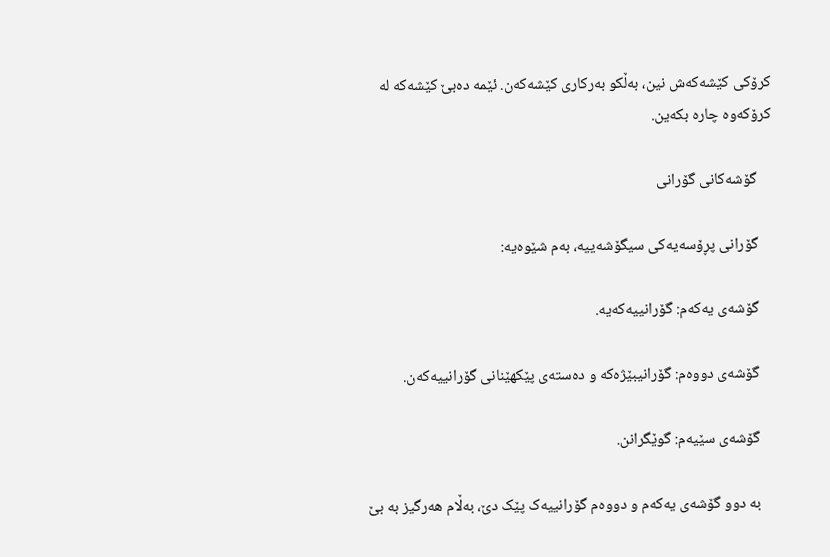کرۆکی کێشەکەش نین، بەڵکو بەرکاری کێشەکەن. ئێمە دەبێ کێشەکە لە کرۆکەوە چارە بکەین.

    گۆشەکانی گۆرانی

    گۆرانی پڕۆسەیەکی سیگۆشەییە، بەم شێوەیە:

    گۆشەی یەکەم: گۆرانییەکەیە.

    گۆشەی دووەم: گۆرانیبێژەکە و دەستەی پێکهێنانی گۆرانییەکەن.

    گۆشەی سێیەم: گوێگرانن.

    بە دوو گۆشەی یەکەم و دووەم گۆرانییەک پێک دێ، بەڵام هەرگیز بە بێ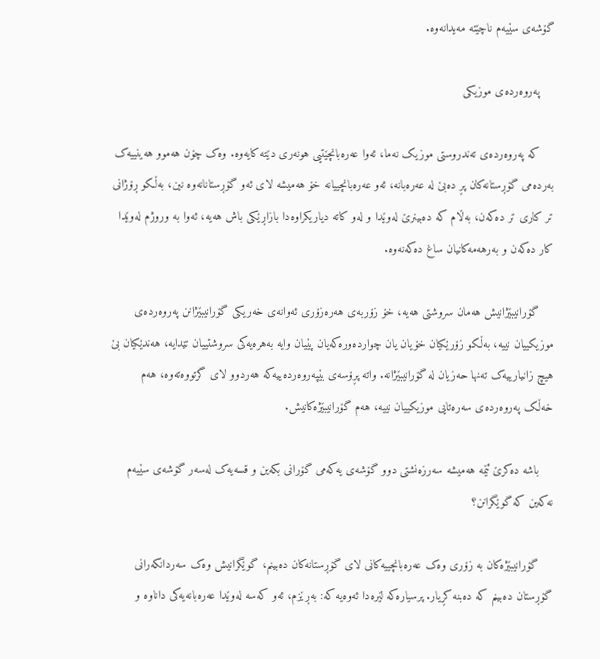گۆشەی سێیەم ناچێتە مەیدانەوە.

    پەروەردەی موزیکی

    کە پەروەردەی تەندروستی موزیک نەما، ئەوا عەرەبانچێتیی هونەری دێتە کایەوە. وەک چۆن هەموو هەینییەک بەردەمی گۆڕستانەکان پڕ دەبێ لە عەرەبانە، ئەو عەرەبانچییانە خۆ هەمیشە لای ئەو گۆڕستانانەوە نین، بەڵکو ڕۆژانی تر کاری تر دەکەن، بەڵام کە دەبینرێ لەوێدا و لەو کاتە دیاریکراوەدا بازاڕێکی باش هەیە، ئەوا بە وروژم لەوێدا کار دەکەن و بەرهەمەکانیان ساغ دەکەنەوە.

    گۆرانیبێژانیش هەمان سروشتی هەیە، خۆ زۆربەی هەرەزۆری ئەوانەی خەریکی گۆرانیبێژانن پەروەردەی موزیکییان نییە، بەڵکو زۆرێکیان خۆیان یان چواردەورەکەیان پێیان وایە بەهرەیەکی سروشتییان تێدایە، هەندێکیان بێ هیچ زانیارییەک تەنها حەزیان لە گۆرانیبێژانە. واتە پڕۆسەی بێپەروەردەییەکە هەردوو لای گرتووەتەوە، هەم خەڵک پەروەردەی سەرەتایی موزیکییان نییە، هەم گۆرانیبێژەکانیش.

    باشە دەکرێ ئێمە هەمیشە سەرزەنشتی دوو گۆشەی یەکەمی گۆرانی بکەین و قسەیەک لەسەر گۆشەی سێیەم نەکەین کە گوێگرانن؟

    گۆرانیبێژەکان بە زۆری وەک عەرەبانچییەکانی لای گۆڕستانەکان دەبینم، گوێگرانیش وەک سەردانکەرانی گۆڕستان دەبینم کە دەبنە کڕیار. پرسیارەکە لێرەدا ئەوەیە کە: بەڕێزم، ئەو کەسە لەوێدا عەرەبانەیەکی داناوە و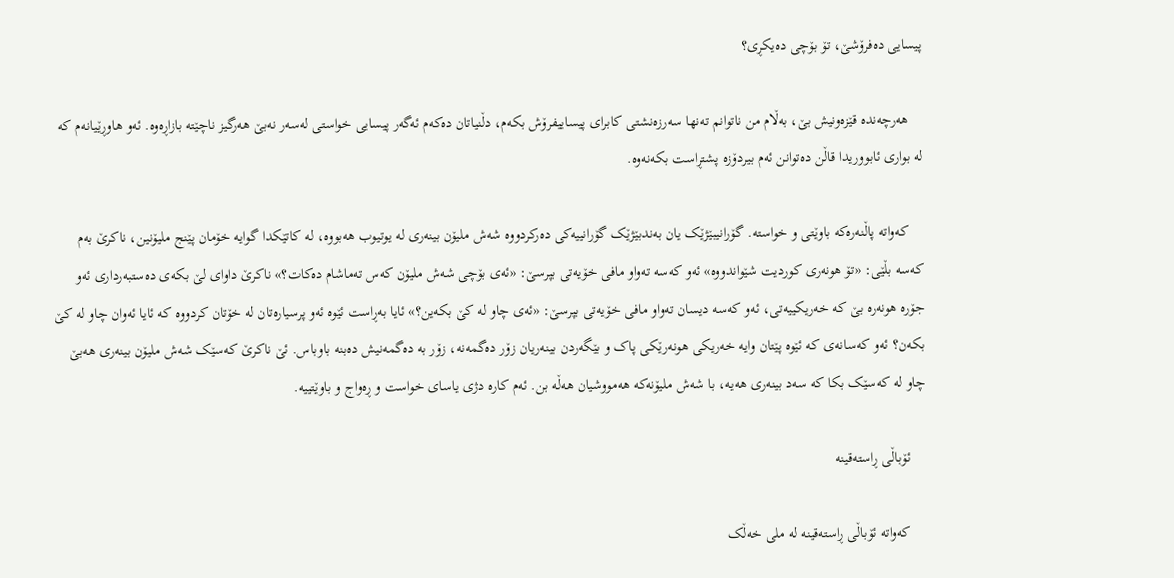پیسایی دەفرۆشێ، تۆ بۆچی دەیکڕی؟

    هەرچەندە قێزەونیش بێ، بەڵام من ناتوانم تەنها سەرزەنشتی کابرای پیساییفرۆش بکەم، دڵنیاتان دەکەم ئەگەر پیسایی خواستی لەسەر نەبێ هەرگیز ناچێتە بازاڕەوە. ئەو هاوڕێیانەم کە لە بواری ئابووریدا قاڵن دەتوانن ئەم بیردۆزە پشتڕاست بکەنەوە.

    کەواتە پاڵنەرەکە باوێتی و خواستە. گۆرانیبێژێک یان بەندبێژێک گۆرانییەکی دەرکردووە شەش ملیۆن بینەری لە یوتیوب هەبووە، لە کاتێکدا گوایە خۆمان پێنج ملیۆنین، ناکرێ بەم کەسە بڵێی: «تۆ هونەری کوردیت شێواندووە» ئەو کەسە تەواو مافی خۆیەتی بپرسێ: «ئەی بۆچی شەش ملیۆن کەس تەماشام دەکات؟» ناکرێ داوای لێ بکەی دەستبەرداری ئەو جۆرە هونەرە بێ کە خەریکییەتی، ئەو کەسە دیسان تەواو مافی خۆیەتی بپرسێ: «ئەی چاو لە کێ بکەین؟» ئایا بەڕاست ئێوە ئەو پرسیارەتان لە خۆتان کردووە کە ئایا ئەوان چاو لە کێ بکەن؟ ئەو کەسانەی کە ئێوە پێتان وایە خەریکی هونەرێکی پاک و بێگەردن بینەریان زۆر دەگمەنە، زۆر بە دەگمەنیش دەبنە باوباس. ئێ ناکرێ کەسێک شەش ملیۆن بینەری هەبێ چاو لە کەسێک بکا کە سەد بینەری هەیە، با شەش ملیۆنەکە هەمووشیان هەڵە بن. ئەم کارە دژی یاسای خواست و ڕەواج و باوێتییە.

    ئۆباڵی ڕاستەقینە

    کەواتە ئۆباڵی ڕاستەقینە لە ملی خەڵک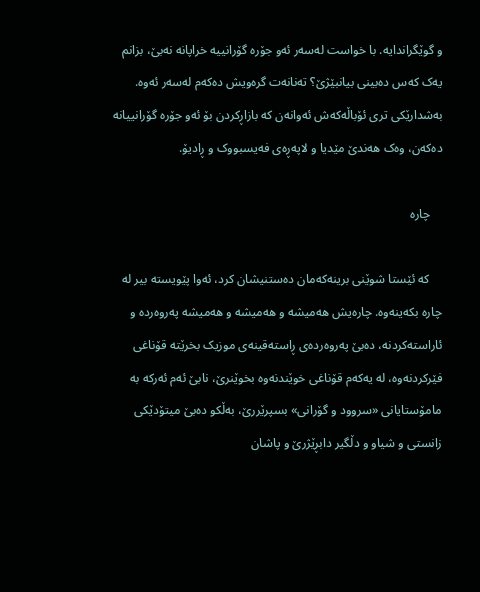و گوێگراندایە. با خواست لەسەر ئەو جۆرە گۆرانییە خراپانە نەبێ، بزانم یەک کەس دەبینی بیانبێژێ؟ تەنانەت گرەویش دەکەم لەسەر ئەوە. بەشدارێکی تری ئۆباڵەکەش ئەوانەن کە بازاڕکردن بۆ ئەو جۆرە گۆرانییانە دەکەن، وەک هەندێ مێدیا و لاپەڕەی فەیسبووک و ڕادیۆ.

    چارە

    کە ئێستا شوێنی برینەکەمان دەستنیشان کرد، ئەوا پێویستە بیر لە چارە بکەینەوە. چارەیش هەمیشە و هەمیشە و هەمیشە پەروەردە و ئاراستەکردنە، دەبێ پەروەردەی ڕاستەقینەی موزیک بخرێتە قۆناغی فێرکردنەوە، لە یەکەم قۆناغی خوێندنەوە بخوێنرێ، نابێ ئەم ئەرکە بە مامۆستایانی «سروود و گۆرانی» بسپرێررێ، بەڵکو دەبێ میتۆدێکی زانستی و شیاو و دڵگیر دابڕێژرێ و پاشان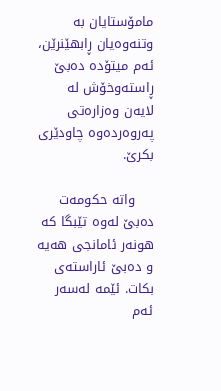مامۆستایان بە وتنەوەیان ڕابهێنرێن، ئەم میتۆدە دەبێ ڕاستەوخۆش لە لایەن وەزارەتی پەروەردەوە چاودێری بکرێ.

    واتە حکومەت دەبێ لەوە تێبگا کە هونەر ئامانجی هەیە و دەبێ ئاراستەی بکات. ئێمە لەسەر ئەم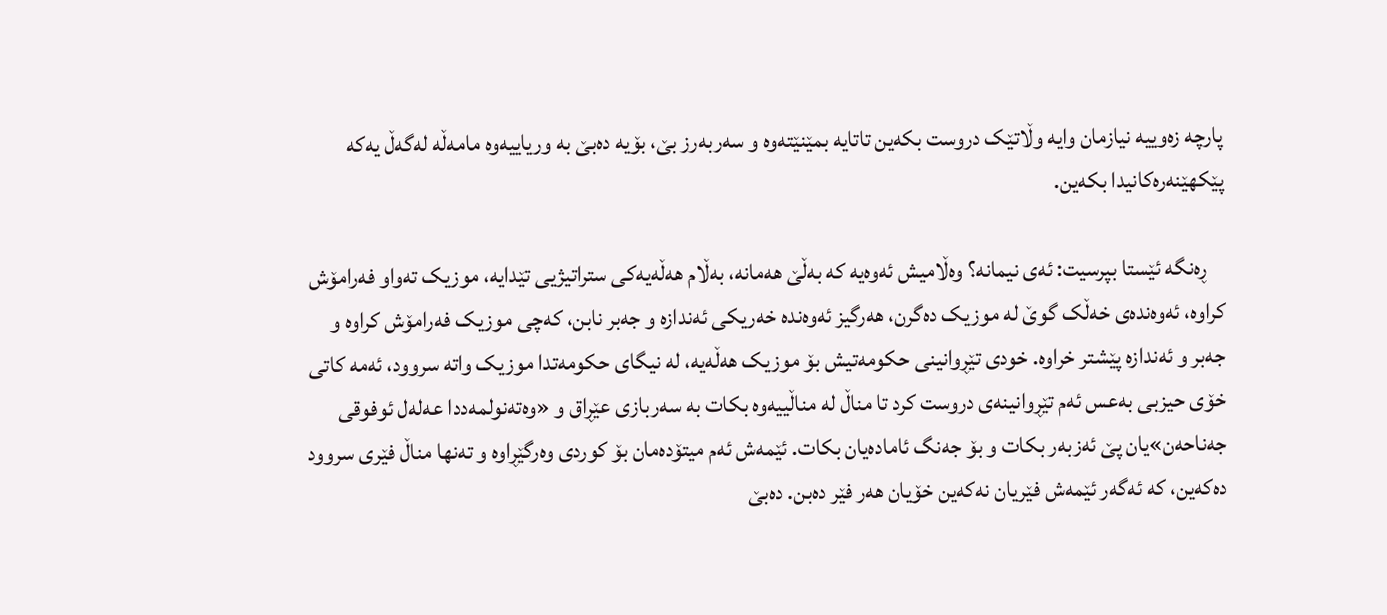پارچە زەوییە نیازمان وایە وڵاتێک دروست بکەین تاتایە بمێنێتەوە و سەربەرز بێ، بۆیە دەبێ بە وریاییەوە مامەڵە لەگەڵ یەکە پێکهێنەرەکانیدا بکەین.

    ڕەنگە ئێستا بپرسیت: ئەی نیمانە؟ وەڵامیش ئەوەیە کە بەڵێ هەمانە، بەڵام هەڵەیەکی ستراتیژیی تێدایە، موزیک تەواو فەرامۆش کراوە، ئەوەندەی خەڵک گوێ لە موزیک دەگرن، هەرگیز ئەوەندە خەریکی ئەندازە و جەبر نابن، کەچی موزیک فەرامۆش کراوە و جەبر و ئەندازە پێشتر خراوە. خودی تێڕوانینی حکومەتیش بۆ موزیک هەڵەیە، لە نیگای حکومەتدا موزیک واتە سروود، ئەمە کاتی خۆی حیزبی بەعس ئەم تێڕوانینەی دروست کرد تا مناڵ لە مناڵییەوە بکات بە سەربازی عێڕاق و «وەتەنولمەددا عەلەل ئوفوقی جەناحەن»یان پێ ئەزبەر بکات و بۆ جەنگ ئامادەیان بکات. ئێمەش ئەم میتۆدەمان بۆ کوردی وەرگێڕاوە و تەنها مناڵ فێری سروود دەکەین، کە ئەگەر ئێمەش فێریان نەکەین خۆیان هەر فێر دەبن. دەبێ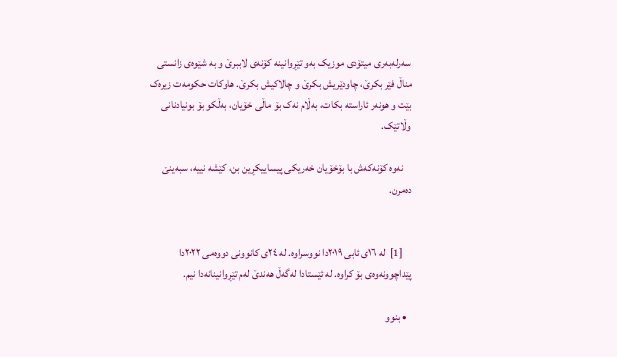سەرلەبەری میتۆدی موزیک بەو تێڕوانینە کۆنەی لاببرێ و بە شێوەی زانستی مناڵ فێر بکرێ، چاودێریش بکرێ و چالاکیش بکرێ. هاوکات حکومەت زیرەک بێت و هونەر ئاراستە بکات، بەڵام نەک بۆ ماڵی خۆیان، بەڵکو بۆ بونیادنانی وڵاتێک.

    نەوە کۆنەکەش با بۆخۆیان خەریکی پیساییکڕین بن، کێشە نییە، سبەینێ دەمرن.


    [1]  لە ١٦ی ئابی ٢٠١٩دا نووسراوە. لە ٢٤ی کانوونی دووەمی ٢٠٢٢دا پێداچوونەوەی بۆ کراوە. لە ئێستادا لەگەڵ هەندێ لەم تێڕوانینانەدا نیم.

  • بنوو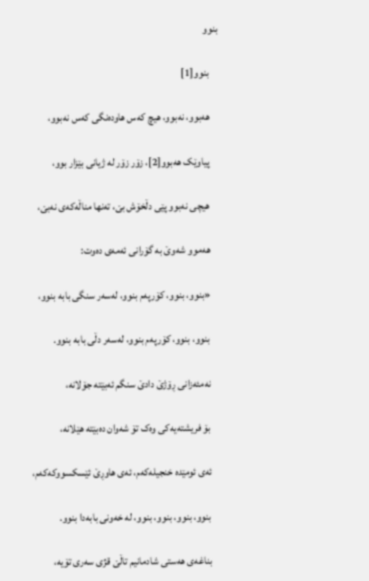بنوو

    بنوو[1]

    هەبوو، نەبوو، هیچ کەس هاودەنگی کەس نەبوو،

    پیاوێک هەبوو[2]، زۆر زۆر لە ژیانی بێزار بوو،

    هیچی نەبوو پێی دڵخۆش بێ، تەنها مناڵەکەی نەبێ،

    هەموو شەوێ بە گۆرانی ئەمەی دەوت:

    «بنوو، بنوو، کۆرپەم بنوو، لەسەر سنگی بابە بنوو،

    بنوو، بنوو، کۆرپەم بنوو، لەسەر دڵی بابە بنوو.

    نەمئەزانی ڕۆژێ دادێ سنگم ئەبێتە جۆلانە،

    بۆ فریشتەیەکی وەک تۆ شەوان دەبێتە هێلانە،

    ئەی ئومێدە خنجیلەکەم، ئەی هاوڕێ ئێسکسووکەکەم،

    بنوو، بنوو، بنوو، بنوو، لە خەونی بابەدا بنوو.

    بناغەی هەستی شادمانیم تاڵێ قژی سەری تۆیە،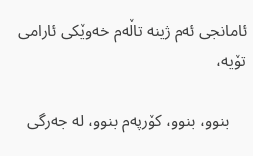ئامانجی ئەم ژینە تاڵەم خەوێکی ئارامی تۆیە،

    بنوو، بنوو، کۆرپەم بنوو، لە جەرگی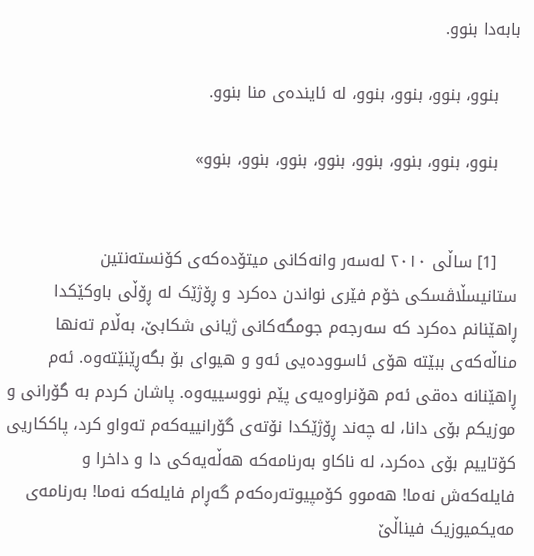بابەدا بنوو.

    بنوو، بنوو، بنوو، بنوو، لە ئایندەی منا بنوو.

    بنوو، بنوو، بنوو، بنوو، بنوو، بنوو، بنوو، بنوو»


    [1] ساڵی ٢٠١٠ لەسەر وانەکانی میتۆدەکەی کۆنستەنتین ستانیسڵاڤسکی خۆم فێری نواندن دەکرد و ڕۆژێک لە ڕۆڵی باوکێکدا ڕاهێنانم دەکرد کە سەرجەم جومگەکانی ژیانی شکابێ، بەڵام تەنها مناڵەکەی ببێتە هۆی ئاسوودەیی ئەو و هیوای بۆ بگەڕێنێتەوە. ئەم ڕاهێنانە دەقی ئەم هۆنراوەیەی پێم نووسییەوە. پاشان کردم بە گۆرانی و موزیکم بۆی دانا، لە چەند ڕۆژێکدا نۆتەی گۆرانییەکەم تەواو کرد، پاککاریی کۆتاییم بۆی دەکرد، لە ناکاو بەرنامەکە هەڵەیەکی دا و داخرا و فایلەکەش نەما! هەموو کۆمپیوتەرەکەم گەڕام فایلەکە نەما! بەرنامەی مەیکمیوزیک فیناڵێ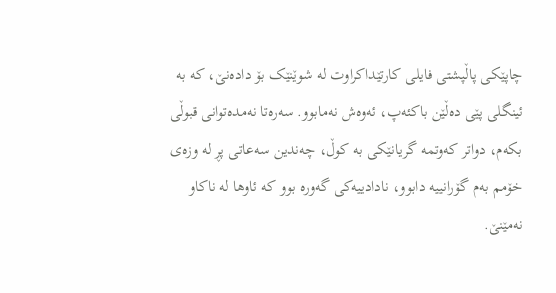چاپێکی پاڵپشتی فایلی کارتێداکراوت لە شوێنێک بۆ دادەنێ، کە بە ئینگلی پێی دەڵێن باکئەپ، ئەوەش نەمابوو. سەرەتا نەمدەتوانی قبوڵی بکەم، دواتر کەوتمە گریانێکی بە کوڵ، چەندین سەعاتی پڕ لە وزەی خۆمم بەم گۆرانییە دابوو، نادادییەکی گەورە بوو کە ئاوها لە ناکاو نەمێنێ.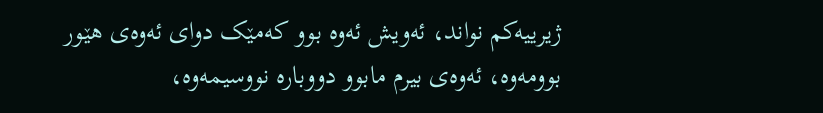ژیرییەکم نواند، ئەویش ئەوە بوو کەمێک دوای ئەوەی هێور بوومەوە، ئەوەی بیرم مابوو دووبارە نووسیمەوە،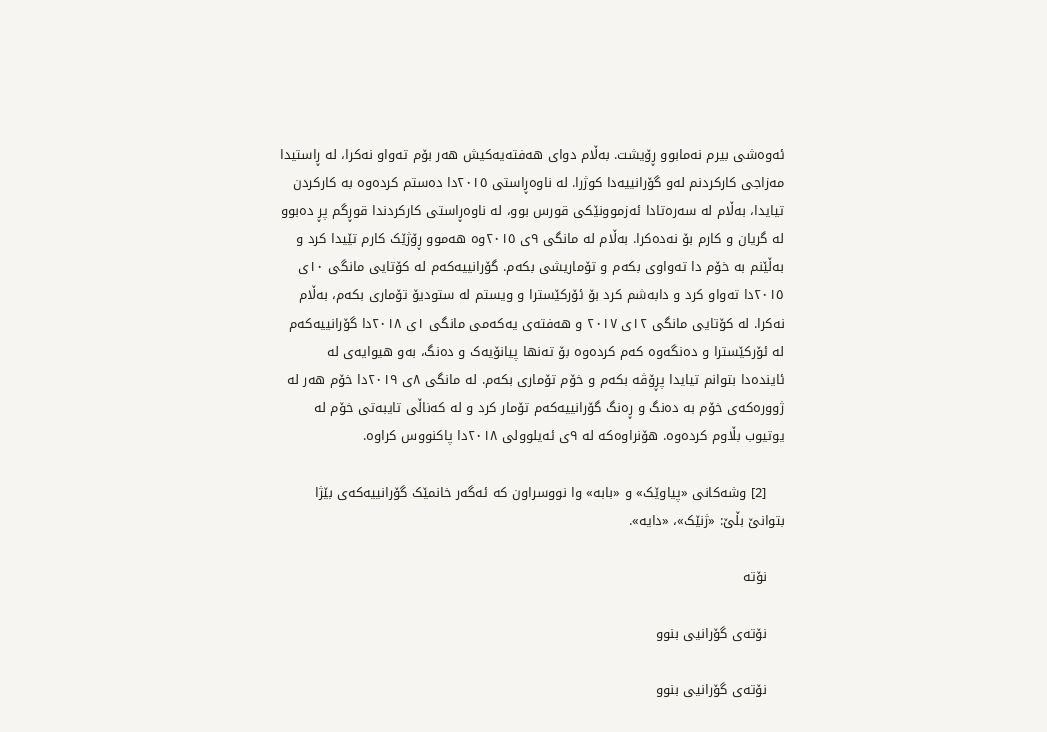ئەوەشی بیرم نەمابوو ڕۆیشت. بەڵام دوای هەفتەیەکیش هەر بۆم تەواو نەکرا، لە ڕاستیدا مەزاجی کارکردنم لەو گۆرانییەدا کوژرا. لە ناوەڕاستی ٢٠١٥دا دەستم کردەوە بە کارکردن تیایدا، بەڵام لە سەرەتادا ئەزموونێکی قورس بوو، لە ناوەڕاستی کارکردندا قوڕگم پڕ دەبوو لە گریان و کارم بۆ نەدەکرا. بەڵام لە مانگی ٩ی ٢٠١٥وە هەموو ڕۆژێک کارم تێیدا کرد و بەڵێنم بە خۆم دا تەواوی بکەم و تۆماریشی بکەم. گۆرانییەکەم لە کۆتایی مانگی ١٠ی ٢٠١٥دا تەواو کرد و دابەشم کرد بۆ ئۆرکێسترا و ویستم لە ستودیۆ تۆماری بکەم، بەڵام نەکرا. لە کۆتایی مانگی ١٢ی ٢٠١٧ و هەفتەی یەکەمی مانگی ١ی ٢٠١٨دا گۆرانییەکەم لە ئۆرکێسترا و دەنگەوە کەم کردەوە بۆ تەنها پیانۆیەک و دەنگ، بەو هیوایەی لە ئایندەدا بتوانم تیایدا پڕۆڤە بکەم و خۆم تۆماری بکەم. لە مانگی ٨ی ٢٠١٩دا خۆم هەر لە ژوورەکەی خۆم بە دەنگ و ڕەنگ گۆرانییەکەم تۆمار کرد و لە کەناڵی تایبەتی خۆم لە یوتیوب بڵاوم کردەوە. هۆنراوەکە لە ٩ی ئەیلوولی ٢٠١٨دا پاکنووس کراوە.

    [2] وشەکانی «پیاوێک» و «بابە» وا نووسراون کە ئەگەر خانمێک گۆرانییەکەی بێژا بتوانێ بڵێ: «ژنێک»، «دایە».

    نۆتە

    نۆتەی گۆرانیی بنوو

    نۆتەی گۆرانیی بنوو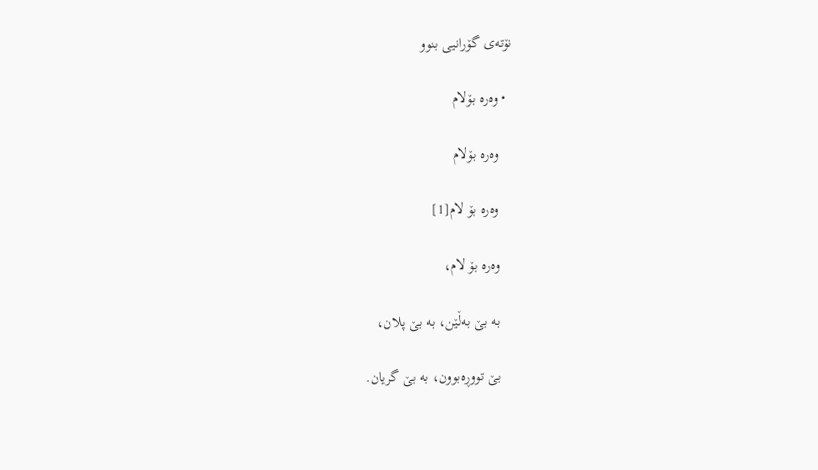نۆتەی گۆرانیی بنوو

  • وەرە بۆلام

    وەرە بۆلام

    وەرە بۆ لام[1]

    وەرە بۆ لام،

    بە بێ بەڵێن، بە بێ پلان،

    بێ تووڕەبوون، بە بێ گریان.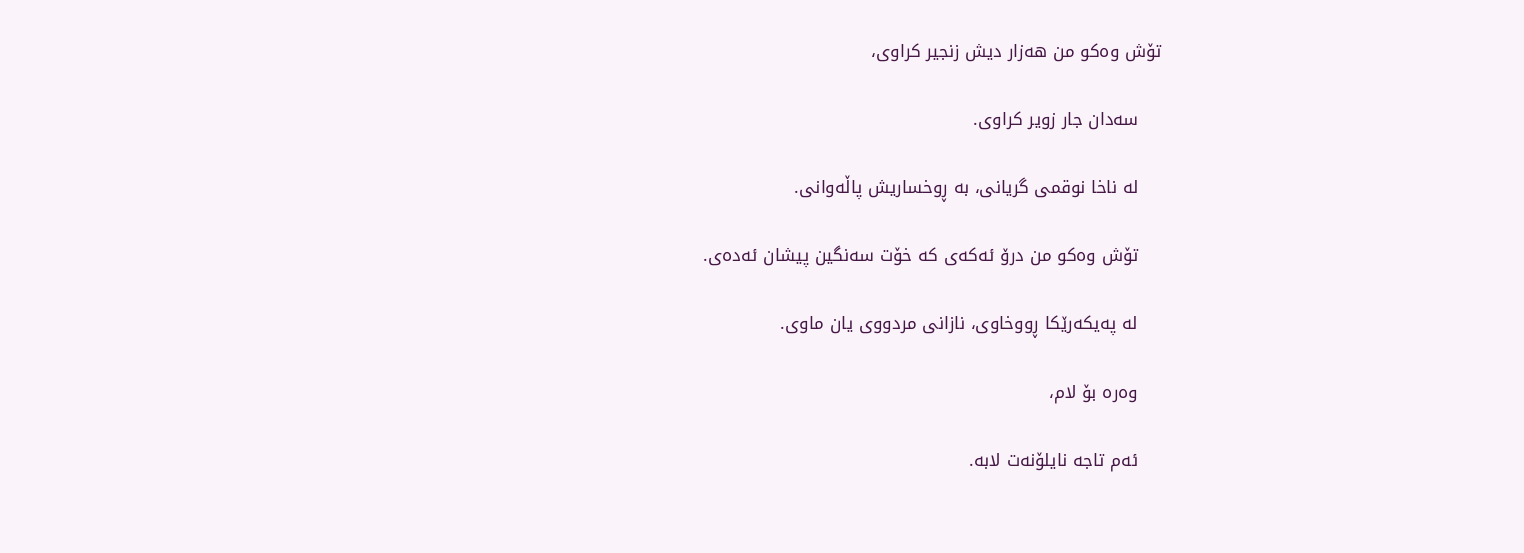تۆش وەکو من هەزار دیش زنجیر کراوی،

    سەدان جار زویر کراوی.

    لە ناخا نوقمی گریانی، بە ڕوخساریش پاڵەوانی.

    تۆش وەکو من درۆ ئەکەی کە خۆت سەنگین پیشان ئەدەی.

    لە پەیکەرێکا ڕووخاوی، نازانی مردووی یان ماوی.

    وەرە بۆ لام،

    ئەم تاجە نایلۆنەت لابە.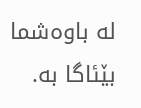لە باوەشما بێئاگا بە.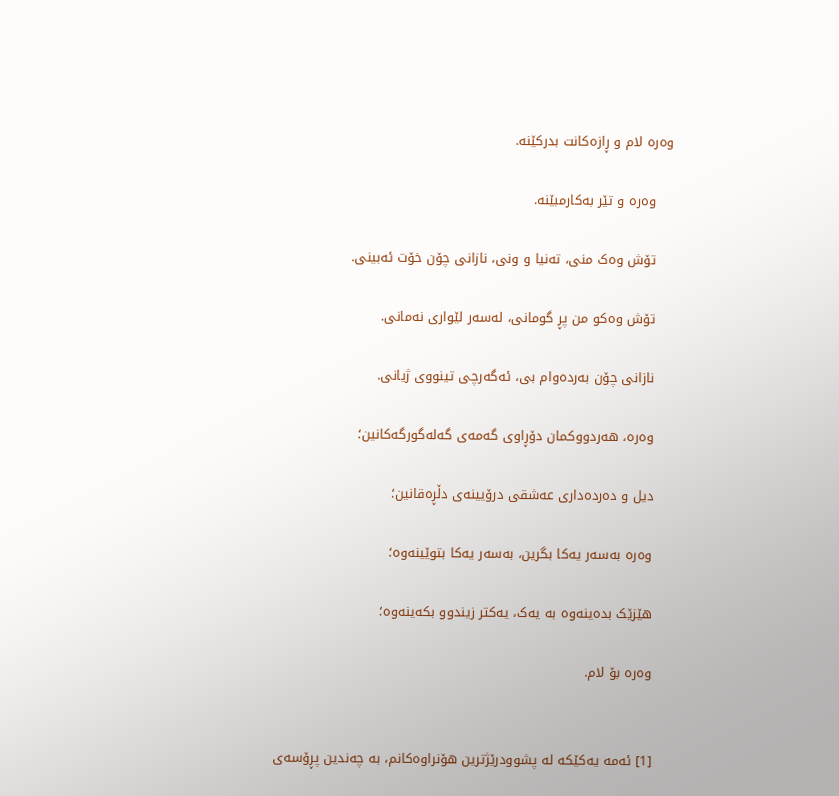وەرە لام و ڕازەکانت بدرکێنە.

    وەرە و تێر بەکارمبێنە.

    تۆش وەک منی، تەنیا و ونی، نازانی چۆن خۆت ئەبینی.

    تۆش وەکو من پڕ گومانی، لەسەر لێواری نەمانی.

    نازانی چۆن بەردەوام بی، ئەگەرچی تینووی ژیانی.

    وەرە، هەردووکمان دۆڕاوی گەمەی گەلەگورگەکانین؛

    دیل و دەردەداری عەشقی درۆیینەی دڵڕەقانین؛

    وەرە بەسەر یەکا بگرین، بەسەر یەکا بتوێینەوە؛

    هێزێک بدەینەوە بە یەک، یەکتر زیندوو بکەینەوە؛

    وەرە بۆ لام.


    [1] ئەمە یەکێکە لە پشوودرێژترین هۆنراوەکانم، بە چەندین پڕۆسەی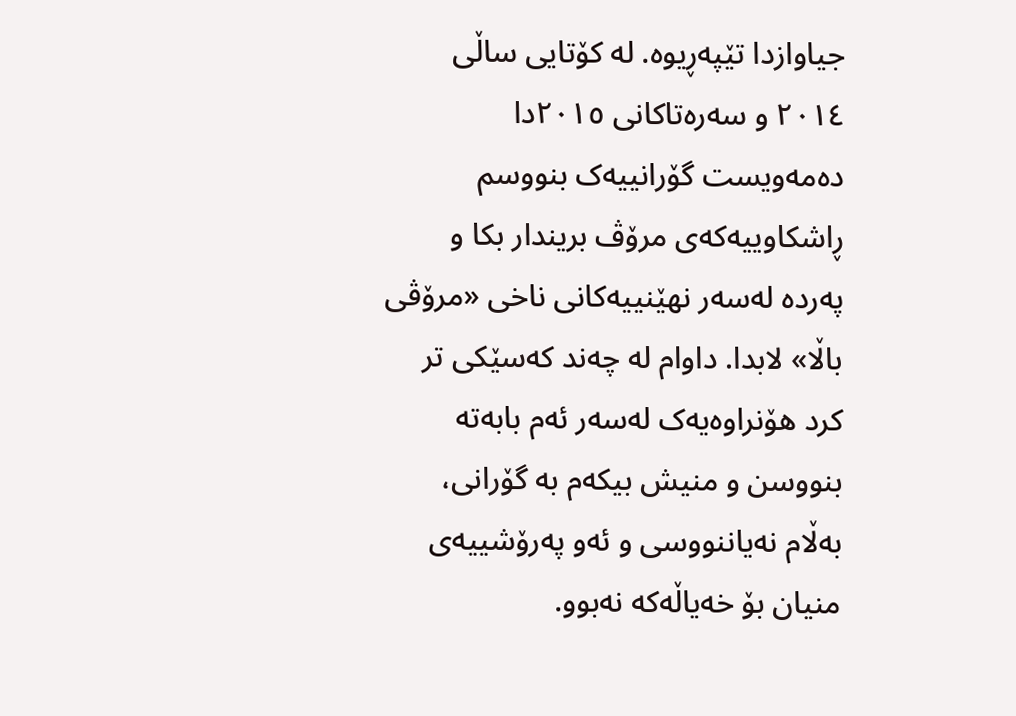جیاوازدا تێپەڕیوە. لە کۆتایی ساڵی ٢٠١٤ و سەرەتاکانی ٢٠١٥دا دەمەویست گۆرانییەک بنووسم ڕاشکاوییەکەی مرۆڤ بریندار بکا و پەردە لەسەر نهێنییەکانی ناخی «مرۆڤی باڵا» لابدا. داوام لە چەند کەسێکی تر کرد هۆنراوەیەک لەسەر ئەم بابەتە بنووسن و منیش بیکەم بە گۆرانی، بەڵام نەیاننووسی و ئەو پەرۆشییەی منیان بۆ خەیاڵەکە نەبوو.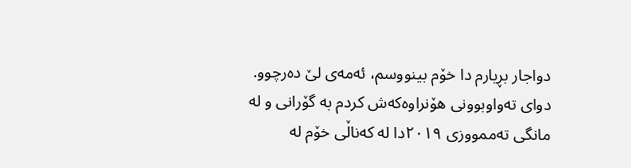دواجار بڕیارم دا خۆم بینووسم، ئەمەی لێ دەرچوو. دوای تەواوبوونی هۆنراوەکەش کردم بە گۆرانی و لە مانگی تەممووزی ٢٠١٩دا لە کەناڵی خۆم لە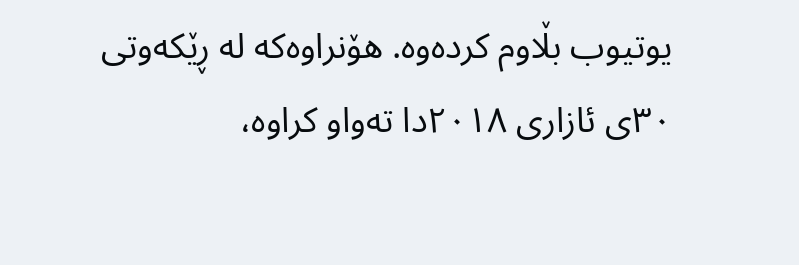یوتیوب بڵاوم کردەوە. هۆنراوەکە لە ڕێکەوتی ٣٠ی ئازاری ٢٠١٨دا تەواو کراوە،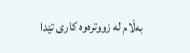بەڵام لە زووترەوە کاری تێدا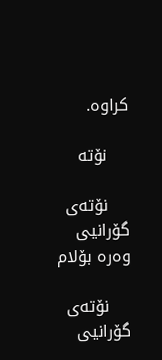کراوە.

    نۆتە

    نۆتەی گۆرانیی وەرە بۆلام

    نۆتەی گۆرانیی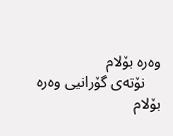وەرە بۆلام
    نۆتەی گۆرانیی وەرە بۆلام